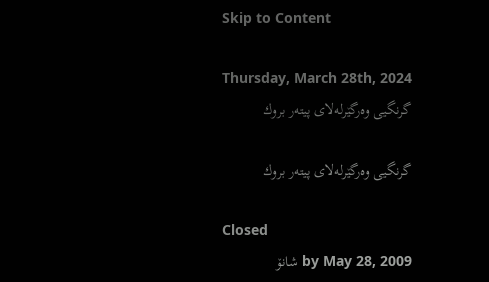Skip to Content

Thursday, March 28th, 2024
گرنگیی وه‌رگێرله‌لای پیته‌ر بروك

گرنگیی وه‌رگێرله‌لای پیته‌ر بروك

Closed
by May 28, 2009 شانۆ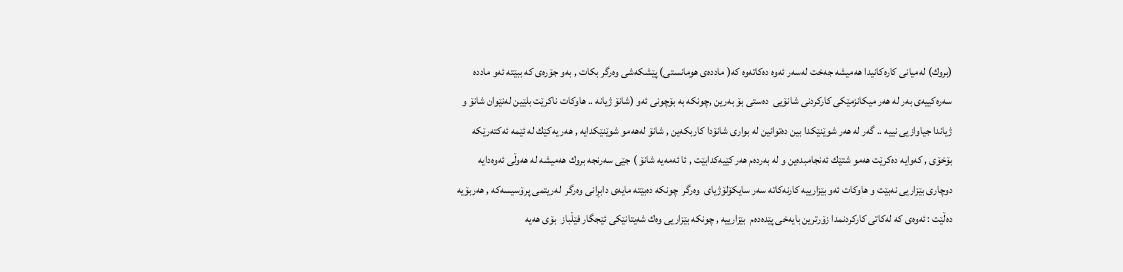(بروك) له‌میانی كاره‌كانیدا هه‌میشه‌ جه‌خت له‌سه‌ر ئه‌وه‌ ده‌كاته‌وه‌ كه‌( مادده‌ی هومانستی) پێشكه‌شی وه‌رگر بكات , به‌و جۆره‌ی كه‌ ببێته‌ ئه‌و مادده‌ سه‌ره‌كییه‌ی به‌ر له‌ هه‌ر میكانزمێكی كاركردنی شانۆیی  ده‌ستی بۆ به‌رین ,چونكه‌ به‌ بۆچونی ئه‌و (شانۆ ژیانه‌ .. هاوكات ناكرێت بلێین له‌نێوان شانۆ و ژیاندا جیاوازیی نییه‌ .. گه‌ر له‌ هه‌ر شوێنێكدا بین ده‌توانین له‌ بواری شانۆدا كاربكه‌ین , شانۆ له‌هه‌مو شوێنێكدایه‌ , هه‌ر یه‌كێك له‌ ئێمه‌ ئه‌كته‌رێكه‌ بۆخۆی , كه‌وایه‌ ده‌كرێت هه‌مو شتێك ئه‌نجامبده‌ین و له‌ به‌رده‌م هه‌ر كێیه‌كدابێت , ئا ئه‌مه‌یه‌ شانۆ ) جێی سه‌رنجه‌ بروك هه‌میشه‌ له‌ هه‌وڵی ئه‌وه‌دایه‌  دوچاری بێزاریی نه‌بێت و هاوكات ئه‌و بێزارییه‌ كارنه‌كاته‌ سه‌ر سایكۆلۆژیای  وه‌رگر  چونكه‌ ده‌بێته‌ مایه‌ی دابڕانی وه‌رگر  له‌ریتمی پرۆسیسه‌كه‌ , هه‌ربۆیه‌ ده‌ڵێت : ئه‌وه‌ی كه‌ له‌كاتی كاركردنمدا زۆرترین بایه‌خی پێده‌ده‌م  بێزارییه‌ , چونكه‌ بێزاریی وه‌ك شه‌یتانێكی ئێجگار فێڵباز  بۆی هه‌یه‌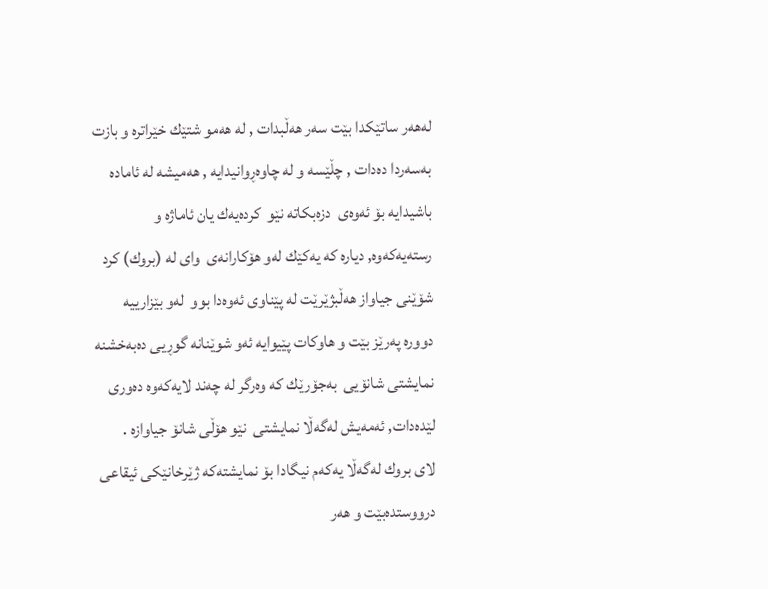له‌هه‌ر ساتێكدا بێت سه‌ر هه‌ڵبدات , له‌ هه‌مو شتێك خێراتره‌ و بازت به‌سه‌ردا ده‌دات , چڵێسه‌ و له‌ چاوه‌ڕوانیدایه‌ , هه‌میشه‌ له‌ ئاماده‌ باشیدایه‌ بۆ ئه‌وه‌ی  دزه‌بكاته‌ نێو  كرده‌یه‌ك یان ئاماژه‌ و رسته‌یه‌كه‌وه‌, دیاره‌ كه‌ یه‌كێك له‌و هۆكارانه‌ی  وای له‌ (بروك) كرد شۆێنی جیاواز هه‌ڵبژێرێت له‌ پێناوی ئه‌وه‌دا بوو  له‌و بێزارییه‌ دووره‌ په‌رێز بێت و هاوكات پێیوایه‌ ئه‌و شوێنانه‌ گوڕیی ده‌به‌خشنه‌ نمایشتی شانۆیی  به‌جۆرێك كه‌ وه‌رگر له‌ چه‌ند لایه‌كه‌وه‌ ده‌وری لێده‌دات, ئه‌مه‌یش له‌گه‌ڵا نمایشتی  نێو هۆڵی شانۆ جیاوازه‌ .
لای بروك له‌گه‌ڵا یه‌كه‌م نیگادا بۆ نمایشته‌كه‌ ژێرخانێكی ئیقاعی درووستده‌بێت و هه‌ر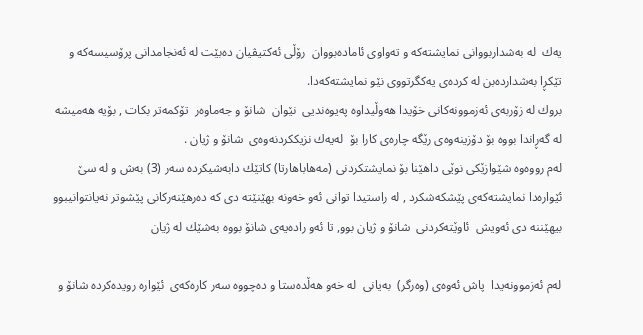یه‌ك  له‌ به‌شداربووانی نمایشته‌كه‌ و ته‌واوی ئاماده‌بووان  رۆڵی ئه‌كتیڤیان ده‌بێت له‌ ئه‌نجامدانی پرۆسیسه‌كه‌ و تێكڕا به‌شدارده‌بن له‌ كرده‌ی یه‌كگرتووی نێو نمایشته‌كه‌دا.
بروك له‌ زۆربه‌ی ئه‌زموونه‌كانی خۆیدا هه‌وڵیداوه‌ په‌یوه‌ندیی  نێوان  شانۆ و جه‌ماوه‌ر  تۆكمه‌تر بكات , بۆیه‌ هه‌میشه‌ له‌ گه‌ڕاندا بووه‌ بۆ دۆزینه‌وه‌ی رێگه‌ چاره‌ی كارا بۆ  له‌یه‌ك نزیككردنه‌وه‌ی  شانۆ و ژیان .
له‌م رووه‌وه‌ شێوازێكی نوێی داهێنا بۆ نمایشتكردنی (مه‌هاباهارتا) كاتێك دابه‌شیكرده‌ سه‌ر (3) به‌ش و له‌ سێ‌ ئێواره‌دا نمایشته‌كه‌ی پێشكه‌شكرد , له‌ راستیدا توانی ئه‌و خه‌ونه‌ بهێنێته‌ دی كه‌ ده‌رهێنه‌ركانی پێشوتر نه‌یانتوانیبوو بیهێننه‌ دی ئه‌ویش  ئاوێته‌كردنی  شانۆ و ژیان بوو, تا ئه‌و راده‌یه‌ی شانۆ بووه‌ به‌شێك له‌ ژیان

له‌م ئه‌زموونه‌یدا  پاش ئه‌وه‌ی (وه‌رگر)  به‌یانی  له‌ خه‌و هه‌ڵده‌ستا و ده‌چووه‌ سه‌ر كاره‌كه‌ی  ئێواره‌ رویده‌كرده‌ شانۆ و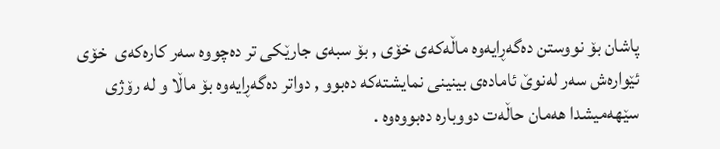پاشان بۆ نووستن ده‌گه‌ڕایه‌وه‌ ماڵه‌كه‌ی خۆی , بۆ سبه‌ی جارێكی تر ده‌چووه‌ سه‌ر كاره‌كه‌ی  خۆی  ئێواره‌ش سه‌ر له‌نوێ‌ ئاماده‌ی بینینی نمایشته‌كه‌ ده‌بوو , دواتر ده‌گه‌ڕایه‌وه‌ بۆ ماڵا و له‌ رۆژی سێهه‌میشدا هه‌مان حاڵه‌ت دووباره‌ ده‌بووه‌وه‌ .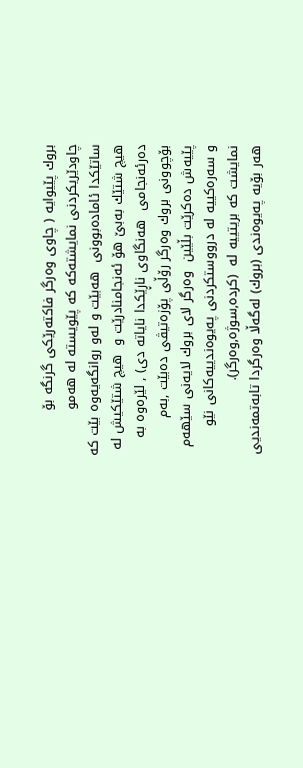بروك پێیوایه‌ ( چاوی وه‌رگر فاكته‌رێكی گرنگه‌ بۆ چاودێریكردنی نمایشته‌كه‌ كه‌ پێویسته‌ له‌ هه‌مو ساتێكدا ئاماده‌بوونی  هه‌بێت و له‌و روانگه‌یه‌وه‌ بێت كه‌ هیچ شتێك به‌بێ‌ هۆ ئه‌نجامنادرێت و  هیچ شتێكیش له‌ ده‌رئه‌نجامی  هه‌نگاوی ناڕێكدا نایاته‌ دی) , لێره‌وه‌ به‌ بۆچوونی بروك وه‌رگر رۆڵی پۆزه‌تیڤی ده‌بێت ,به‌م پێیه‌ش ده‌كرێت بڵێین  وه‌رگر لای بروك لایه‌نی سێهه‌م و سه‌ره‌كییه‌ له‌ درووستكردنی په‌یوه‌ندییه‌كانی نێو نمایشت كه‌ بریتییه‌ له‌  (كرده‌,سوژه‌,وه‌رگر).
هه‌ر بۆیه‌ په‌یوه‌ندی (بروك) له‌گه‌ڵا وه‌رگردا تابه‌تمه‌ندیی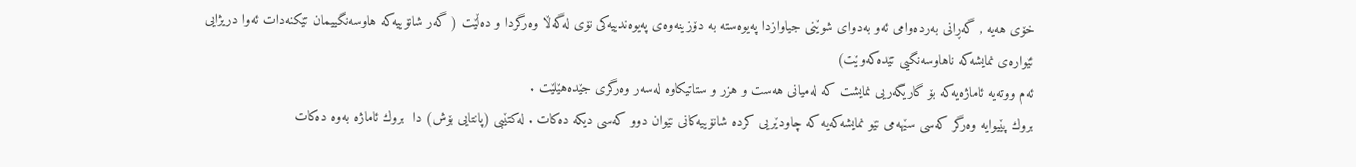خۆی هه‌یه‌ , گه‌ڕانی به‌رده‌وامی ئه‌و به‌دوای شوێنی جیاوازدا په‌یوه‌سته‌ به‌ دۆزینه‌وه‌ی په‌یوه‌ندییه‌كی نۆی له‌گه‌ڵا وه‌رگردا و ده‌ڵێت ( گه‌ر شانۆییه‌كه‌ هاوسه‌نگییمان تێكنه‌دات ئه‌وا دریژایی ئێواره‌ی نمایشه‌كه‌ ناهاوسه‌نگیی تێده‌كه‌وێت)
ئه‌م ووته‌یه‌ ئاماژه‌یه‌كه‌ بۆ گاریگه‌ریی نمایشت كه‌ له‌میانی هه‌ست و هزر و ستاتیكاوه‌ له‌سه‌ر وه‌رگری جێده‌هێلێت .
بروك پێیوایه‌ وه‌رگر كه‌سی سێهه‌می نێو نمایشه‌كه‌یه‌ كه‌ چاودێریی كرده‌ شانۆییه‌كانی نێوان دوو كه‌سی دیكه‌ ده‌كات . له‌كتێبی (پانتایی بۆش) دا  بروك ئاماژه‌ به‌وه‌ ده‌كات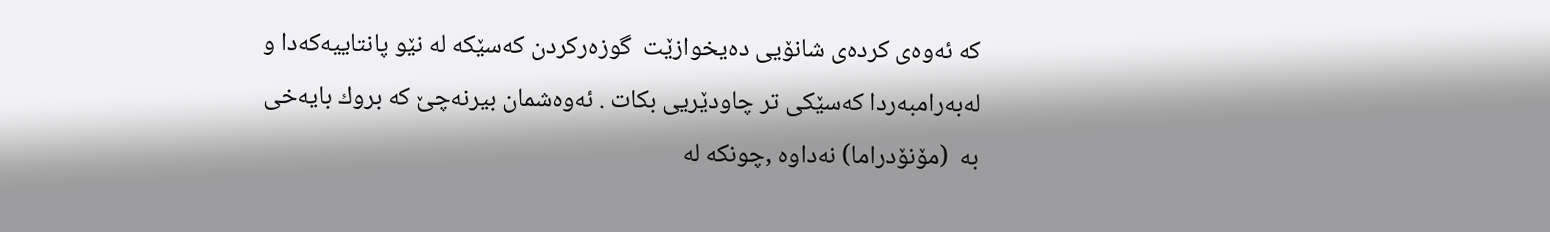كه‌ ئه‌وه‌ی كرده‌ی شانۆیی ده‌یخوازێت  گوزه‌ركردن كه‌سێكه‌ له‌ نێو پانتاییه‌كه‌دا و له‌به‌رامبه‌ردا كه‌سێكی تر چاودێریی بكات . ئه‌وه‌شمان بیرنه‌چێ كه‌ بروك بایه‌خی به‌  (مۆنۆدراما) نه‌داوه‌ ,چونكه‌ له‌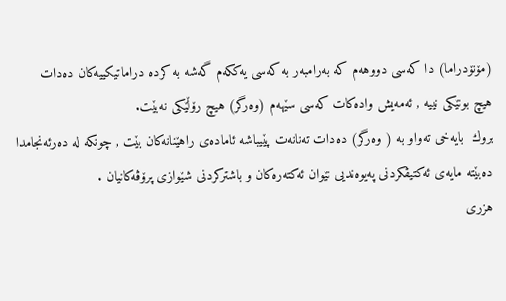(مۆنۆدراما) دا كه‌سی دووهه‌م كه‌ به‌رامبه‌ر به‌ كه‌سی یه‌ككه‌م گه‌شه‌ به‌ كرده‌ دراماتیكییه‌كان ده‌دات هیچ بونێكی نییه‌ , ئه‌مه‌یش واده‌كات كه‌سی سێهه‌م (وه‌رگر) هیچ رۆڵێكی نه‌بێت.
بروك  بایه‌خی ته‌واو به‌ ( وه‌رگر) ده‌دات ته‌نانه‌ت پێیباشه‌ ئاماده‌ی راهێنانه‌كان بێت , چونكه‌ له‌ ده‌رئه‌نجامدا ده‌بێته‌ مایه‌ی ئه‌كتیڤكردنی په‌یوه‌ندیی نێوان ئه‌كته‌ره‌كان و باشتركردنی شێوازی پرۆڤه‌كانیان .
هزری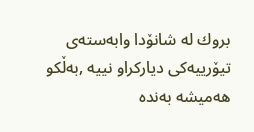بروك له‌ شانۆدا وابه‌سته‌ی تیۆرییه‌كی دیاركراو نییه‌ ,به‌ڵكو هه‌میشه‌ به‌نده‌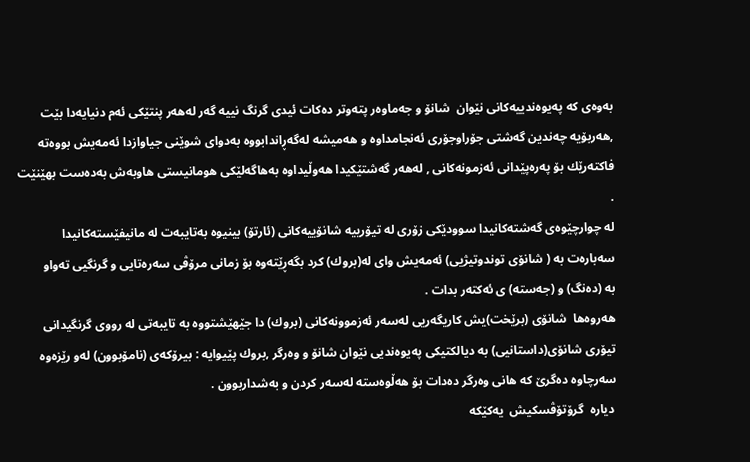به‌وه‌ی كه‌ په‌یوه‌ندییه‌كانی نێوان  شانۆ و جه‌ماوه‌ر پته‌وتر ده‌كات ئیدی گرنگ نییه‌ گه‌ر له‌هه‌ر پنتێكی ئه‌م دنیایه‌دا بێت ,هه‌ربۆیه‌ چه‌ندین گه‌شتی جۆراوجۆری ئه‌نجامداوه‌ و هه‌میشه‌ له‌گه‌ڕاندابووه‌ به‌دوای شوێنی جیاوازدا ئه‌مه‌یش بووه‌ته‌ فاكته‌رێك بۆ په‌ره‌پێدانی ئه‌زمونه‌كانی , له‌هه‌ر گه‌شتێكیدا هه‌وڵیداوه‌ به‌هاگه‌لێكی هومانیستی هاوبه‌ش به‌ده‌ست بهێنێت .
له‌ چوارچێوه‌ی گه‌شته‌كانیدا سوودێكی زۆری له‌ تیۆرییه‌ شانۆییه‌كانی (ئارتۆ) بینیوه‌ به‌تایبه‌ت له‌ مانیفێسته‌كانیدا
سه‌باره‌ت به‌ ( شانۆی توندوتیژیی) ئه‌مه‌یش وای له‌(بروك) كرد بگه‌ڕێته‌وه‌ بۆ زمانی مرۆڤی سه‌ره‌تایی و گرنگیی ته‌واو
به‌ (ده‌نگ) و (جه‌سته‌) ی ئه‌كته‌ر بدات .
هه‌روه‌ها  شانۆی (برێخت)یش كاریگه‌ریی له‌سه‌ر ئه‌زموونه‌كانی (بروك) دا جێهێشتووه‌ به‌ تایبه‌تی له‌ رووی گرنگیدانی تیۆری شانۆی(داستانیی) به‌ دیالكتیكی په‌یوه‌ندیی نێوان شانۆ و وه‌رگر ,بروك پێیوایه‌ : بیرۆكه‌ی (نامۆبوون) له‌و رێزه‌وه‌ سه‌رچاوه‌ ده‌گرێ‌ كه‌ هانی وه‌رگر ده‌دات بۆ هه‌ڵوه‌سته‌ له‌سه‌ر كردن و به‌شداربوون .
 دیاره‌  گرۆتۆڤسكیش  یه‌كێكه‌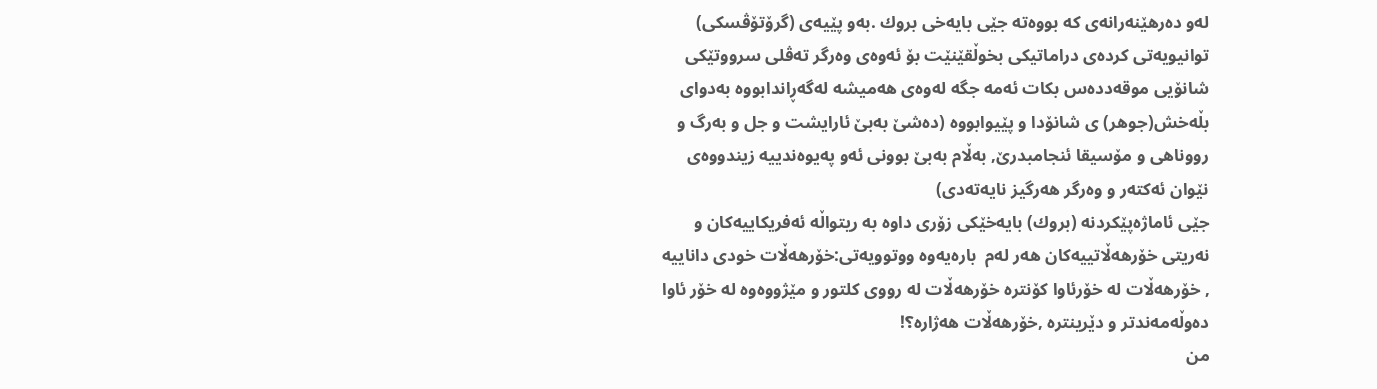له‌و ده‌رهێنه‌رانه‌ی كه‌ بووه‌ته‌ جێی بایه‌خی بروك .به‌و پێیه‌ی (گرۆتۆڤسكی) توانیویه‌تی كرده‌ی دراماتیكی بخوڵقێنێت بۆ ئه‌وه‌ی وه‌رگر ته‌ڤلی سرووتێكی شانۆیی موقه‌دده‌س بكات ئه‌مه‌ جگه‌ له‌وه‌ی هه‌میشه‌ له‌گه‌ڕاندابووه‌ به‌دوای بڵه‌خش(جوهر) ی شانۆدا و پێیوابووه‌ (ده‌شێ به‌بێ‌ ئارایشت و جل و به‌رگ و رووناهی و مۆسیقا ئنجامبدرێ‌, به‌ڵام به‌بێ‌ بوونی ئه‌و په‌یوه‌ندییه‌ زیندووه‌ی نێوان ئه‌كته‌ر و وه‌رگر هه‌رگیز نایه‌ته‌دی)
جێی ئاماژه‌پێكردنه‌ (بروك) بایه‌خێكی زۆری داوه‌ به‌ ریتواڵه‌ ئه‌فریكاییه‌كان و نه‌ریتی خۆرهه‌ڵاتییه‌كان هه‌ر له‌م  باره‌یه‌وه‌ ووتوویه‌تی:خۆرهه‌ڵات خودی داناییه‌ , خۆرهه‌ڵات له‌ خۆرئاوا كۆنتره‌ خۆرهه‌ڵات له‌ رووی كلتور و مێژووه‌وه‌ له‌ خۆر ئاوا ده‌وڵه‌مه‌ندتر و دێرینتره‌ ,خۆرهه‌ڵات هه‌ژاره‌؟!
من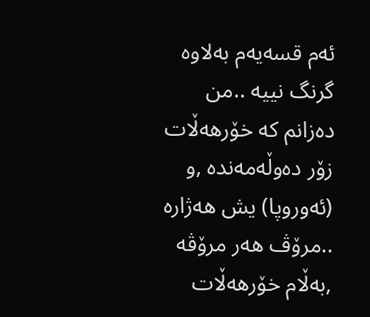ئه‌م قسه‌یه‌م به‌لاوه‌ گرنگ نییه‌ ..من ده‌زانم كه‌ خۆرهه‌ڵات زۆر ده‌وڵه‌مه‌نده‌ ,و (ئه‌وروپا) یش هه‌ژاره‌ ..مرۆڤ هه‌ر مرۆڤه‌ ,به‌ڵام خۆرهه‌ڵات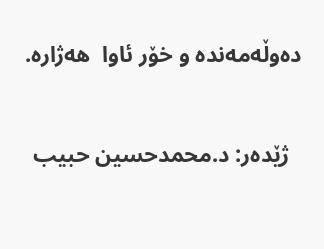ده‌وڵه‌مه‌نده‌ و خۆر ئاوا  هه‌ژاره‌.


  ژێده‌ر: د.محمدحسین حبیب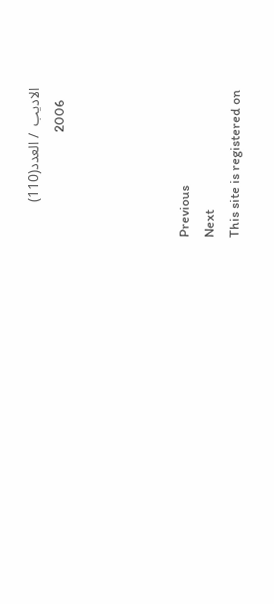الادیب  / العدد(110)
    2006




Previous
Next
This site is registered on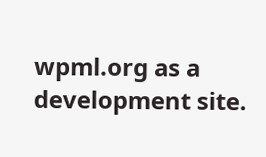wpml.org as a development site.